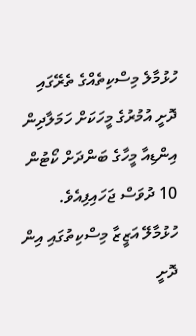ހުޅުމާލެ މިސްކިތެއްގެ ތެރޭގައި ދޮށީ އުމުރުގެ މީހަކަށް ހަމަލާދިން އިންޑިއާ މީހާގެ ބަންދަށް ކޯޓުން 10 ދުވަސް ޖަހައިފިއެވެ.
ހުޅުމާލޭ އަޒީޒާ މިސްކިތުގައި އިން ދޮށީ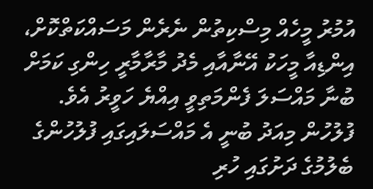އުމުރު މީހެއް މިސްކިތުން ނެރެން މަސައްކަތްކޮށް، އިންޑިއާ މީހަކު އޭނާއާއި މެދު މާރާމާރީ ހިންގި ކަމަށް ބުނާ މައްސަލަ ފެންމަތިވީ އިއްޔެ ހަވީރު އެވެ. ފުލުހުން މިއަދު ބުނީ އެ މައްސަލައިގައި ފުލުހުންގެ ބެލުމުގެ ދަށުގައި ހުރި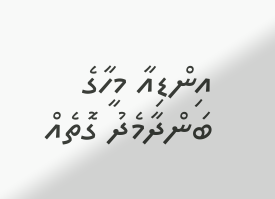އިންޑިއާ މީހާގެ ބަންދާމެދު ގޮތެއް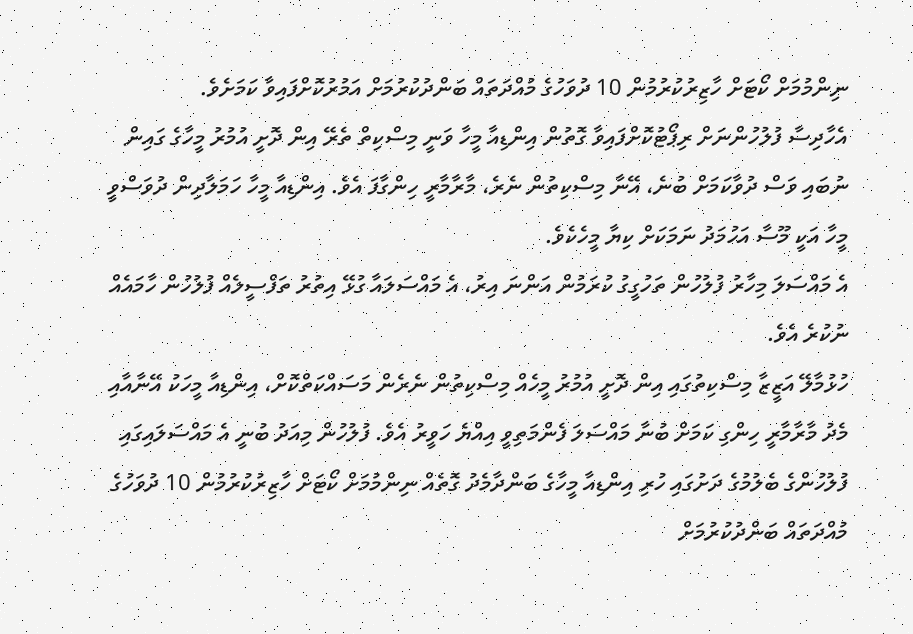ނިންމުމަށް ކޯޓަށް ހާޒިރުކުރުމުން 10 ދުވަހުގެ މުއްދަތައް ބަންދުކުރުމަށް އަމުރުކޮށްފައިވާ ކަމަށެވެ.
އެހާދިސާ ފުލުހުންނަށް ރިޕޯޓުކޮށްފައިވާ ގޮތުން އިންޑިއާ މީހާ ވަނީ މިސްކިތް ތެރޭ އިން ދޮށީ އުމުރު މީހާގެ ގައިން ނުބައި ވަސް ދުވާކަމަށް ބުނެ، އޭނާ މިސްކިތުން ނެރެ، މާރާމާރީ ހިންގާފަ އެވެ. އިންޑިއާ މީހާ ހަމަލާދިން ދުވަސްވީ މީހާ އަކީ މޫސާ އަހުމަދު ނަމަކަށް ކިޔާ މީހެކެވެ.
އެ މައްސަލަ މިހާރު ފުލުހުން ތަހުގީގު ކުރަމުން އަންނަ އިރު، އެ މައްސަލައާ ގުޅޭ އިތުރު ތަފްސީލެއް ފުލުހުން ހާމައެއް ނުކުރެ އެވެ.
ހުޅުމާލޭ އަޒީޒާ މިސްކިތުގައި އިން ދޮށީ އުމުރު މީހެއް މިސްކިތުން ނެރެން މަސައްކަތްކޮށް، އިންޑިއާ މީހަކު އޭނާއާއި މެދު މާރާމާރީ ހިންގި ކަމަށް ބުނާ މައްސަލަ ފެންމަތިވީ އިއްޔެ ހަވީރު އެވެ. ފުލުހުން މިއަދު ބުނީ އެ މައްސަލައިގައި ފުލުހުންގެ ބެލުމުގެ ދަށުގައި ހުރި އިންޑިއާ މީހާގެ ބަންދާމެދު ގޮތެއް ނިންމުމަށް ކޯޓަށް ހާޒިރުކުރުމުން 10 ދުވަހުގެ މުއްދަތައް ބަންދުކުރުމަށް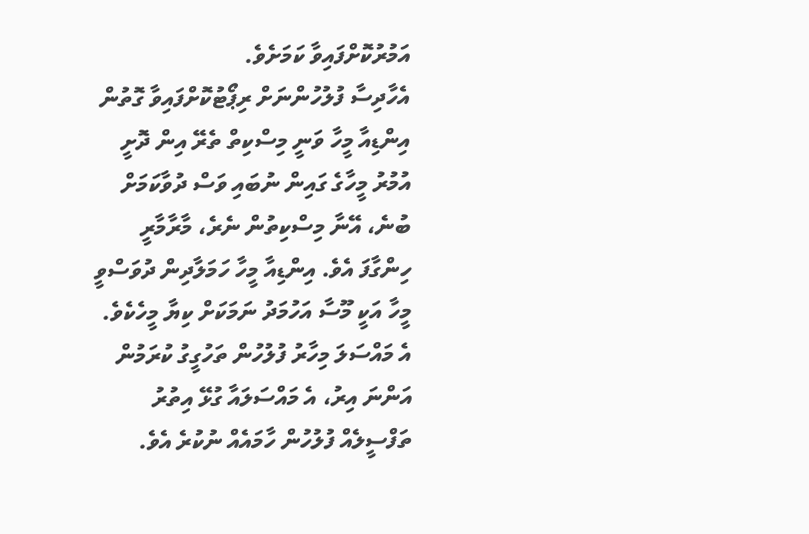އަމުރުކޮށްފައިވާ ކަމަށެވެ.
އެހާދިސާ ފުލުހުންނަށް ރިޕޯޓުކޮށްފައިވާ ގޮތުން އިންޑިއާ މީހާ ވަނީ މިސްކިތް ތެރޭ އިން ދޮށީ އުމުރު މީހާގެ ގައިން ނުބައި ވަސް ދުވާކަމަށް ބުނެ، އޭނާ މިސްކިތުން ނެރެ، މާރާމާރީ ހިންގާފަ އެވެ. އިންޑިއާ މީހާ ހަމަލާދިން ދުވަސްވީ މީހާ އަކީ މޫސާ އަހުމަދު ނަމަކަށް ކިޔާ މީހެކެވެ.
އެ މައްސަލަ މިހާރު ފުލުހުން ތަހުގީގު ކުރަމުން އަންނަ އިރު، އެ މައްސަލައާ ގުޅޭ އިތުރު ތަފްސީލެއް ފުލުހުން ހާމައެއް ނުކުރެ އެވެ.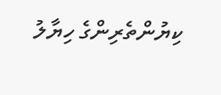ކިޔުންތެރިންގެ ހިޔާލު